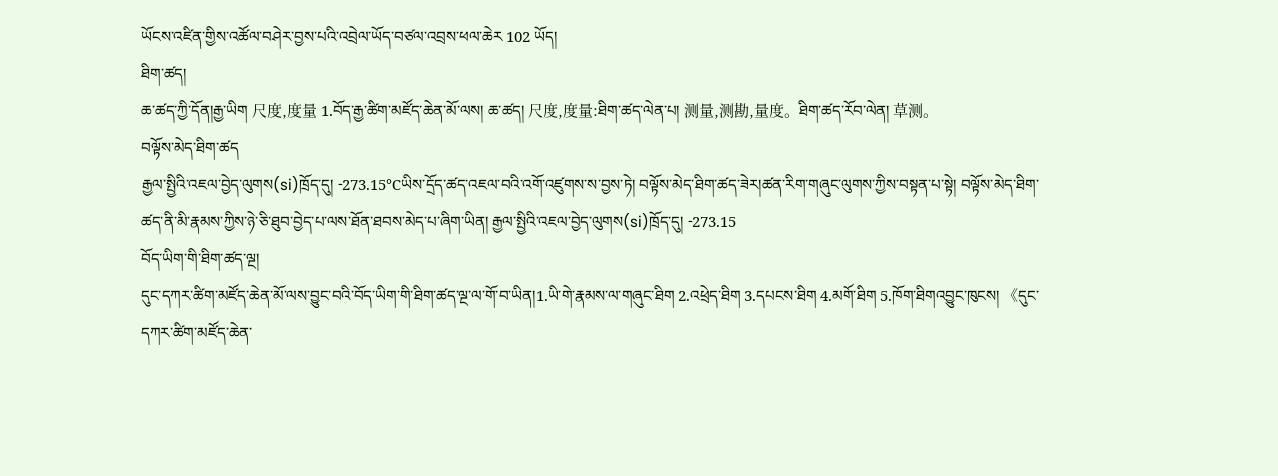ཡོངས་འཛིན་གྱིས་འཚོལ་བཤེར་བྱས་པའི་འབྲེལ་ཡོད་བཙལ་འབྲས་ཕལ་ཆེར 102 ཡོད།
ཐིག་ཚད།
ཆ་ཚད་ཀྱི་དོན།རྒྱ་ཡིག 尺度,度量 1.བོད་རྒྱ་ཚིག་མཛོད་ཆེན་མོ་ལས། ཆ་ཚད། 尺度,度量:ཐིག་ཚད་ལེན་པ། 测量,测勘,量度。ཐིག་ཚད་རོབ་ལེན། 草测。
བལྟོས་མེད་ཐིག་ཚད
རྒྱལ་སྤྱིའི་འཇལ་བྱེད་ལུགས(si)ཁྲོད་དུ། -273.15℃ཡིས་དྲོད་ཚད་འཇལ་བའི་འགོ་འཛུགས་ས་བྱས་ཏེ། བལྟོས་མེད་ཐིག་ཚད་ཟེར།ཚན་རིག་གཞུང་ལུགས་ཀྱིས་བསྟན་པ་སྟེ། བལྟོས་མེད་ཐིག་ཚད་ནི་མི་རྣམས་ཀྱིས་ཉེ་ཅི་ཐུབ་བྱེད་པ་ལས་ཐོན་ཐབས་མེད་པ་ཞིག་ཡིན། རྒྱལ་སྤྱིའི་འཇལ་བྱེད་ལུགས(si)ཁྲོད་དུ། -273.15
བོད་ཡིག་གི་ཐིག་ཚད་ལྔ།
དུང་དཀར་ཚིག་མཛོད་ཆེན་མོ་ལས་བྱུང་བའི་བོད་ཡིག་གི་ཐིག་ཚད་ལྔ་ལ་གོ་བ་ཡིན།1.ཡི་གེ་རྣམས་ལ་གཞུང་ཐིག 2.འཕྲེད་ཐིག 3.དཔངས་ཐིག 4.མགོ་ཐིག 5.ཁོག་ཐིགའབྱུང་ཁུངས། 《དུང་དཀར་ཚིག་མཛོད་ཆེན་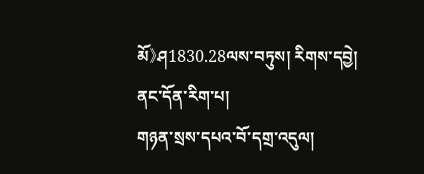མོ》ཤ1830.28ལས་བཏུས། རིགས་དབྱེ། ནང་དོན་རིག་པ།
གཉན་སྲས་དཔའ་བོ་དགྲ་འདུལ།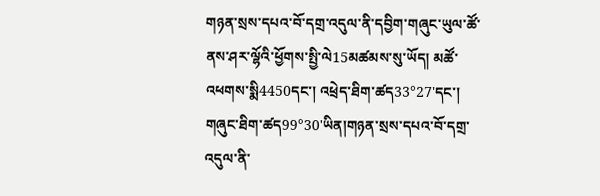གཉན་སྲས་དཔའ་བོ་དགྲ་འདུལ་ནི་དབྱིག་གཞུང་ཡུལ་ཚོ་ནས་ཤར་ལྷོའི་ཕྱོགས་སྤྱི་ལེ15མཚམས་སུ་ཡོད། མཚོ་འཕགས་སྨི4450དང་། འཕྲེད་ཐིག་ཚད33°27'དང་། གཞུང་ཐིག་ཚད99°30'ཡིན།གཉན་སྲས་དཔའ་བོ་དགྲ་འདུལ་ནི་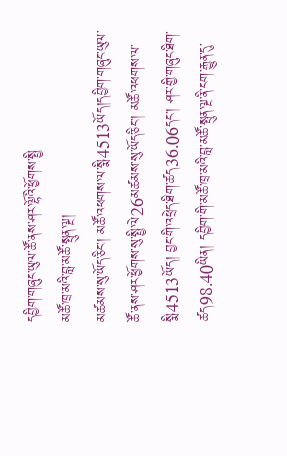དབྱིག་གཞུང་ཡུལ་ཚོ་ནས་ཤར་ལྷོའི་ཕྱོགས་སྤྱི
མཚོ་ཁྲ་མའི་བླ་མཚོ་སྤུན་ལྔ།
མཚམས་སུ་ཡོད་ཅིང་། མཚོ་འཕགས་ལ་སྨི4513ཡོད།དབྱིག་གཞུང་ཡུལ་ཚོ་ནས་ཤར་ཕྱོགས་སུ་སྤྱི་ལེ26མཚམས་སུ་ཡོད་ཅིང་། མཚོ་འཕགས་ལ་སྨི4513ཡོད། བྱང་གི་འཕྲེད་ཐིག་ཚད36.06དང་། ཤར་གྱི་གཞུང་ཐིག་ཚད98.40ཡིན། དབྱིག་གི་མཚོ་ཁྲ་མའི་བླ་མཚོ་སྤུན་ལྔ་ནི་ངག་རྒྱུན་དུ་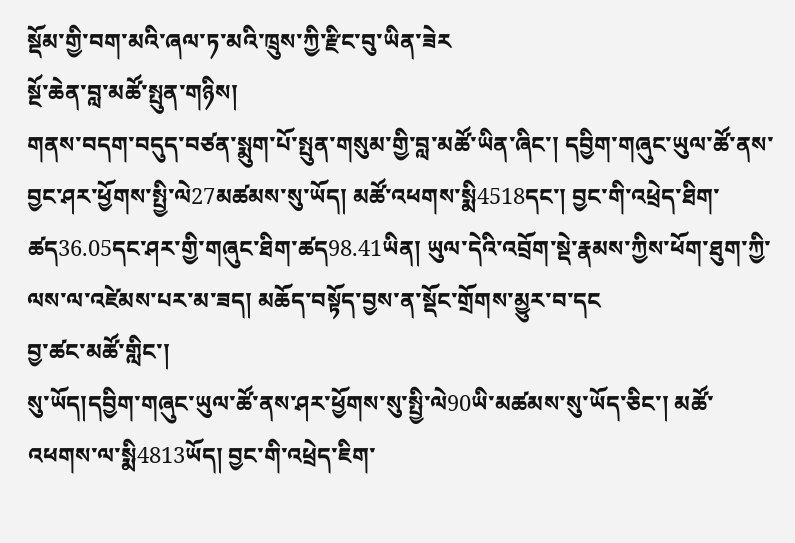སྡོམ་གྱི་བག་མའི་ཞལ་ཏ་མའི་ཁྲུས་ཀྱི་རྫིང་བུ་ཡིན་ཟེར
སྔོ་ཆེན་བླ་མཚོ་སྤུན་གཉིས།
གནས་བདག་བདུད་བཙན་སྨུག་པོ་སྤུན་གསུམ་གྱི་བླ་མཚོ་ཡིན་ཞིང་། དབྱིག་གཞུང་ཡུལ་ཚོ་ནས་བྱང་ཤར་ཕྱོགས་སྤྱི་ལེ27མཚམས་སུ་ཡོད། མཚོ་འཕགས་སྨི4518དང་། བྱང་གི་འཕྲེད་ཐིག་ཚད36.05དང་ཤར་གྱི་གཞུང་ཐིག་ཚད98.41ཡིན། ཡུལ་དེའི་འབྲོག་སྡེ་རྣམས་ཀྱིས་ཕོག་ཐུག་ཀྱི་ལས་ལ་འཛེམས་པར་མ་ཟད། མཆོད་བསྟོད་བྱས་ན་སྡོང་གྲོགས་མྱུར་བ་དང
བྱ་ཚང་མཚོ་གླིང་།
སུ་ཡོད།དབྱིག་གཞུང་ཡུལ་ཚོ་ནས་ཤར་ཕྱོགས་སུ་སྤྱི་ལེ90ཡི་མཚམས་སུ་ཡོད་ཅིང་། མཚོ་འཕགས་ལ་སྨི4813ཡོད། བྱང་གི་འཕྲེད་ཇིག་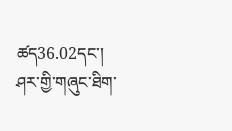ཚད36.02དང་། ཤར་གྱི་གཞུང་ཐིག་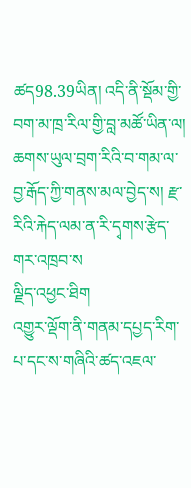ཚད98.39ཡིན། འདི་ནི་སྡོམ་གྱི་བག་མ་ཁྲ་རིལ་གྱི་བླ་མཚོ་ཡིན་ལ། ཆགས་ཡུལ་བྲག་རིའི་བ་གམ་ལ་བྱ་རྒོད་ཀྱི་གནས་མལ་བྱེད་ས། རྫ་རིའི་རྐེད་ལམ་ན་རི་དྭགས་རྩེད་གར་འཁྲབ་ས
ལྗིད་འཕྱང་ཐིག
འགྱུར་ལྡོག་ནི་གནམ་དཔྱད་རིག་པ་དང་ས་གཞིའི་ཚད་འཇལ་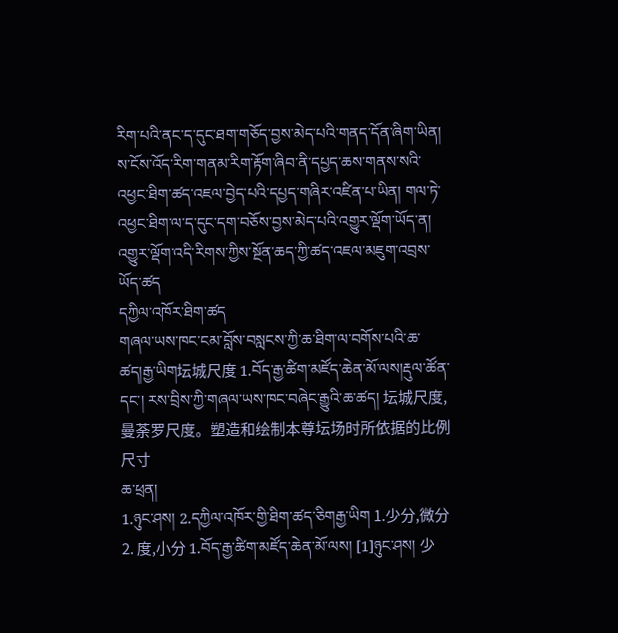རིག་པའི་ནང་ད་དུང་ཐག་གཅོད་བྱས་མེད་པའི་གནད་དོན་ཞིག་ཡིན། ས་ངོས་འོད་རིག་གནམ་རིག་རྟོག་ཞིབ་ནི་དཔྱད་ཆས་གནས་སའི་འཕྱང་ཐིག་ཚད་འཇལ་བྱེད་པའི་དཔྱད་གཞིར་འཛིན་པ་ཡིན། གལ་ཏེ་འཕྱང་ཐིག་ལ་ད་དུང་དག་བཅོས་བྱས་མེད་པའི་འགྱུར་ལྡོག་ཡོད་ན། འགྱུར་ལྡོག་འདི་རིགས་ཀྱིས་སྔོན་ཆད་ཀྱི་ཚད་འཇལ་མཇུག་འབྲས་ཡོད་ཚད
དཀྱིལ་འཁོར་ཐིག་ཚད
གཞལ་ཡས་ཁང་ངམ་བློས་བསླངས་ཀྱི་ཆ་ཐིག་ལ་བགོས་པའི་ཆ་ཚད།རྒྱ་ཡིག坛城尺度 1.བོད་རྒྱ་ཚིག་མཛོད་ཆེན་མོ་ལས།རྡུལ་ཚོན་དང་། རས་བྲིས་ཀྱི་གཞལ་ཡས་ཁང་བཞེང་རྒྱུའི་ཆ་ཚད། 坛城尺度,曼荼罗尺度。塑造和绘制本尊坛场时所依据的比例尺寸
ཆ་ཕྲན།
1.ཉུང་ཤས། 2.དཀྱིལ་འཁོར་གྱི་ཐིག་ཚད་ཅིགརྒྱ་ཡིག 1.少分,微分 2. 度,小分 1.བོད་རྒྱ་ཚིག་མཛོད་ཆེན་མོ་ལས། [1]ཉུང་ཤས། 少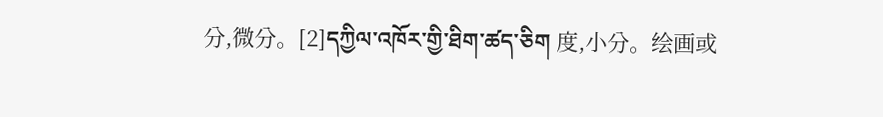分,微分。[2]དཀྱིལ་འཁོར་གྱི་ཐིག་ཚད་ཅིག 度,小分。绘画或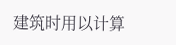建筑时用以计算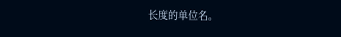长度的单位名。